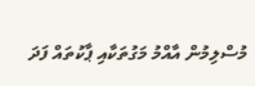މުސްލިމުން އާއްމު މަގުތަކާއި ޕާކުތައް ފަދަ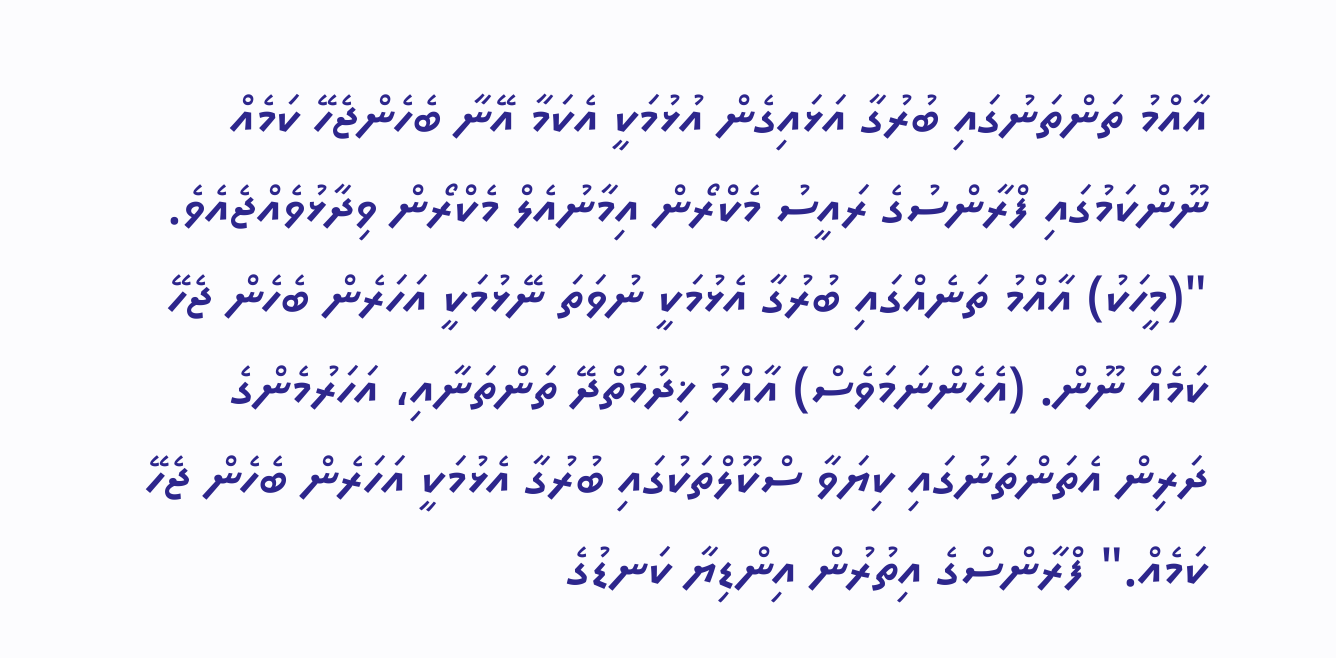އާއްމު ތަންތަނުގައި ބުރުގާ އަޅައިގެން އުޅުމަކީ އެކަމާ އޭނާ ބެހެންޖެހޭ ކަމެއް ނޫންކަމުގައި ފްރާންސުގެ ރައީސު މެކްރޯން އިމާނުއެލް މެކްރޯން ވިދާޅުވެއްޖެއެވެ.
"(މީހަކު) އާއްމު ތަނެއްގައި ބުރުގާ އެޅުމަކީ ނުވަތަ ނޭޅުމަކީ އަހަރެން ބެހެން ޖެހޭ ކަމެއް ނޫން. (އެހެންނަމަވެސް) އާއްމު ޚިދުމަތްދޭ ތަންތަނާއި، އަހަރުމެންގެ ދަރިން އެތަންތަނުގައި ކިޔަވާ ސްކޫލްތަކުގައި ބުރުގާ އެޅުމަކީ އަހަރެން ބެހެން ޖެހޭ ކަމެއް." ފްރާންސްގެ އިތުރުން އިންޑިޔާ ކަނޑުގެ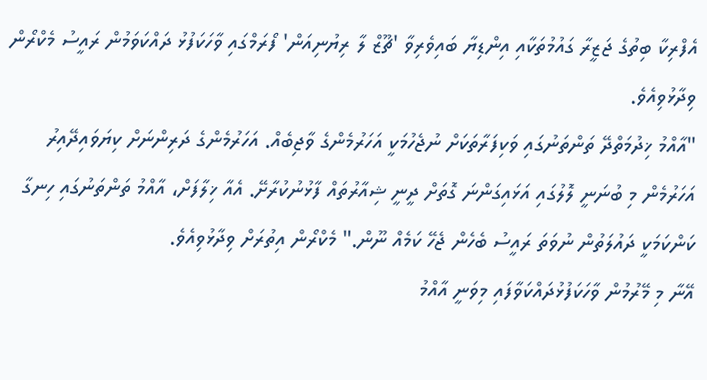އެފްރިކާ ބިތުގެ ޖަޒީރާ ގައުމުތަކާއި އިންޑިޔާ ބައިވެރިވާ 'ޗޫޒް ލާ ރިޔުނިއަން' ފޯރަމްގައި ވާހަކަފުޅު ދައްކަވަމުން ރައީސު މެކްރޯން ވިދާޅުވިއެވެ.
"އާއްމު ޚިދުމަތްދޭ ތަންތަނުގައި ވަކިފަރާތަކަށް ނުޖެހުމަކީ އަހަރުމެންގެ ވާޖިބެއް. އަހަރުމެންގެ ދަރިންނަށް ކިޔަވައިދޭއިރު އަހަރުމެން މި ބުނަނީ ލޮލުގައި އަޅައިގަންނަ ގޮތަށް ދީނީ ޝިއާރުތައް ފާޅުނުކުރާށޭ. އެއާ ޚިލާފަށް، އާއްމު ތަންތަނުގައި ހިނގާ ކަންކަމަކީ ދައުލަތުން ނުވަތަ ރައީސު ބެހެން ޖެހޭ ކަމެއް ނޫން." މެކްރޯން އިތުރަށް ވިދާޅުވިއެވެ.
އޭނާ މި މޭރުމުން ވާހަކަފުޅުދައްކަވާފައި މިވަނީ އާއްމު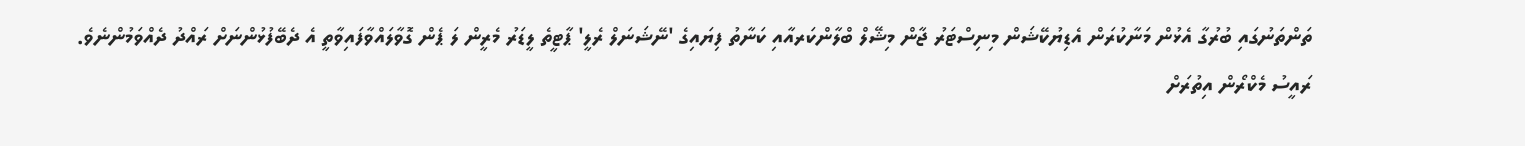ތަންތަނުގައި ބުރުގާ އެޅުން މަނާކުރަން އެޑިޔުކޭޝަން މިނިސްޓަރު ޖާން މިޝޭލް ބްލާންކަރއާއި ކަނާތު ފިޔައިގެ 'ނޭޝަނަލް ރެލީ' ޕާޓީތެ ލީޑަރު މެރީން ލަ ޕެން ގޮވާލައްވާފައިވާތީ އެ ދެބޭފުޅުންނަށް ރައްދު ދެއްވަމުންނެވެ.
ރައީސު މެކްރޯން އިތުރަށް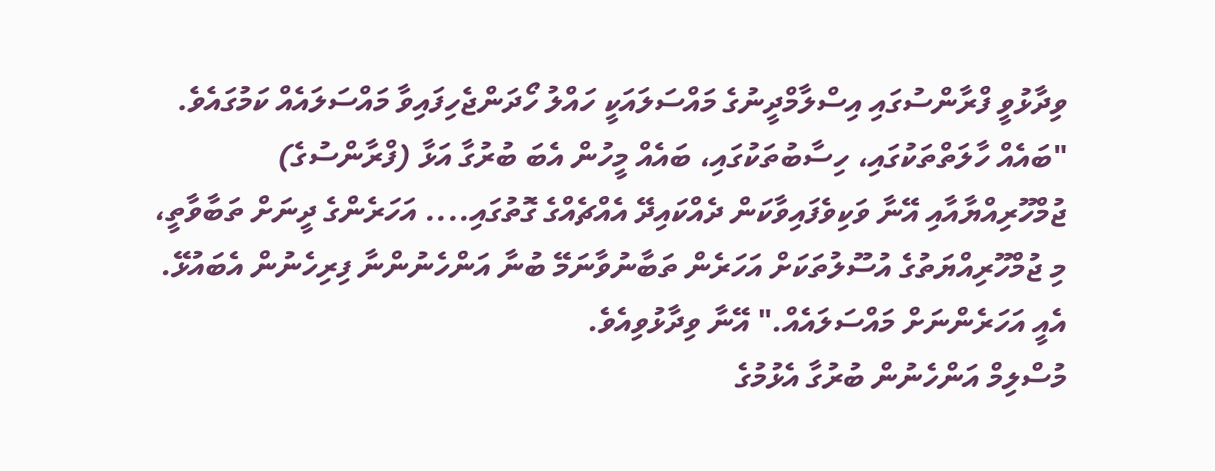ވިދާޅުވީ ފްރާންސުގައި އިސްލާމްދީނުގެ މައްސަލައަކީ ހައްލު ހޯދަންޖެހިފައިވާ މައްސަލައެއް ކަމުގައެވެ. "ބައެއް ހާލަތްތަކުގައި، ހިސާބުތަކުގައި، ބައެއް މީހުން އެބަ ބުރުގާ އަޅާ (ފްރާންސުގެ) ޖުމްހޫރިއްޔާއާއި އޭނާ ވަކިވެފައިވާކަން ދެއްކައިދޭ އެއްޗެއްގެ ގޮތުގައި.... އަހަރެންގެ ދީނަށް ތަބާވާތީ، މި ޖުމްހޫރިއްޔަތުގެ އުސޫލުތަކަށް އަހަރެން ތަބާނުވާނަމޭ ބުނާ އަންހެނުންނާ ފިރިހެނުން އެބައުޅޭ. އެއީ އަހަރެންނަށް މައްސަލައެއް." އޭނާ ވިދާޅުވިއެވެ.
މުސްލިމް އަންހެނުން ބުރުގާ އެޅުމުގެ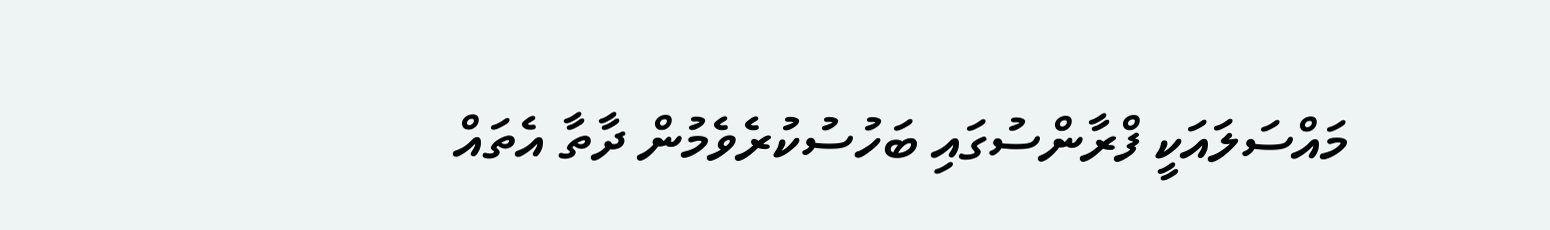މައްސަލައަކީ ފްރާންސުގައި ބަހުސުކުރެވެމުން ދާތާ އެތައް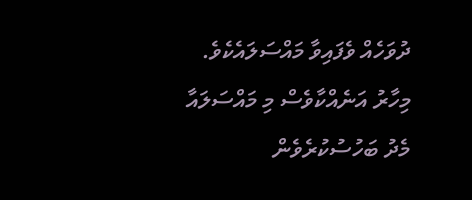ދުވަހެއް ވެފައިވާ މައްސަލައެކެވެ. މިހާރު އަނެއްކާވެސް މި މައްސަލައާ މެދު ބަހުސުކުރެވެން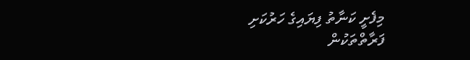މިފެށީ ކަނާތު ފިޔައިގެ ހަރުކަށި ފަރާތްތަކުން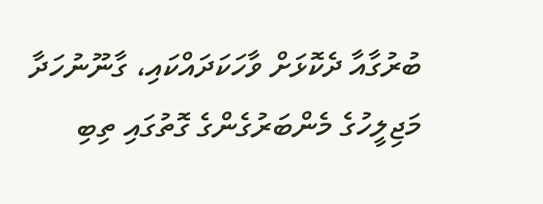ބުރުގާއާ ދެކޮޅަށް ވާހަކަދައްކައި، ގާނޫނުހަދާ މަޖިލީހުގެ މެންބަރުގެންގެ ގޮތުގައި ތިބި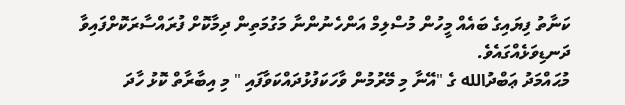ކަނާތު ފިޔައިގެ ބައެއް މީހުން މުސްލިމް އަންހެނުންނާ މަގުމަތިން ދިމާކޮށް ފުރައްސާރަކޮށްފައިވާ ދަނޑިވަޅެއްގައެވެ.
މުޙައްމަދު ޢަބްދުالله ގެ "އޭނާ މި މޭރުމުން ވާހަކަފުޅުދައްކަވާފައި " މި އިބާރާތް ކޮޅު ހާދަ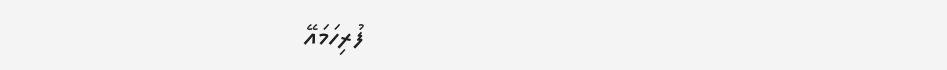ފުރިހަމައޭ